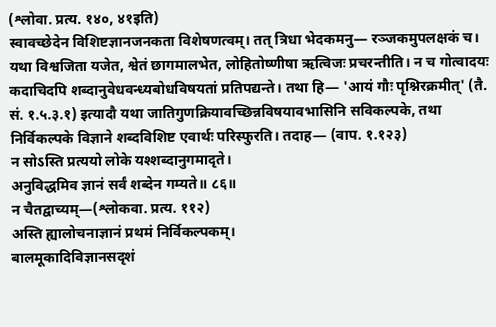(श्लोवा. प्रत्य. १४०, ४१इति)
स्वावच्छेदेन विशिष्टज्ञानजनकता विशेषणत्वम्। तत् त्रिधा भेदकमनु— रञ्जकमुपलक्षकं च। यथा विश्वजिता यजेत, श्वेतं छागमालभेत, लोहितोष्णीषा ऋत्विजः प्रचरन्तीति। न च गोत्वादयः कदाचिदपि शब्दानुवेधवन्ध्यबोधविषयतां प्रतिपद्यन्ते। तथा हि— 'आयं गौः पृश्निरक्रमीत्' (तै. सं. १.५.३.१) इत्यादौ यथा जातिगुणक्रियावच्छिन्नविषयावभासिनि सविकल्पके, तथा निर्विकल्पके विज्ञाने शब्दविशिष्ट एवार्थः परिस्फुरति। तदाह— (वाप. १.१२३)
न सोऽस्ति प्रत्ययो लोके यश्शब्दानुगमादृते।
अनुविद्धमिव ज्ञानं सर्वं शब्देन गम्यते॥ ८६॥
न चैतद्वाच्यम्—(श्लोकवा. प्रत्य. ११२)
अस्ति ह्यालोचनाज्ञानं प्रथमं निर्विकल्पकम्।
बालमूकादिविज्ञानसदृशं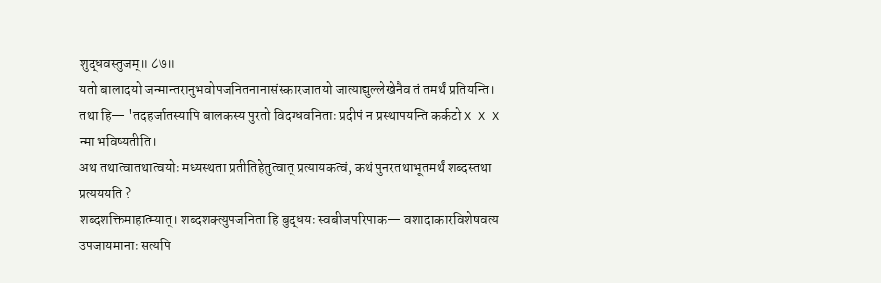शुद्धवस्तुजम्॥ ८७॥
यतो बालादयो जन्मान्तरानुभवोपजनितनानासंस्कारजातयो जात्याद्युल्लेखेनैव तं तमर्थं प्रतियन्ति। तथा हि— 'तदहर्जातस्यापि बालकस्य पुरतो विदग्धवनिताः प्रदीपं न प्रस्थापयन्ति कर्कटो X X X न्मा भविष्यतीति।
अथ तथात्वातथात्वयोः मध्यस्थता प्रतीतिहेतुत्वात् प्रत्यायकत्वं, कथं पुनरतथाभूतमर्थं शब्दस्तथा प्रत्यययति ?
शब्दशक्तिमाहात्म्यात्। शब्दशक्त्युपजनिता हि बुद्धयः स्वबीजपरिपाक— वशादाकारविशेषवत्य उपजायमानाः सत्यपि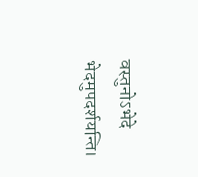वस्तुनोऽभेदे भेदमुपदर्शयन्ति।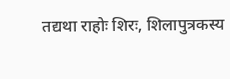तद्यथा राहोः शिरः, शिलापुत्रकस्य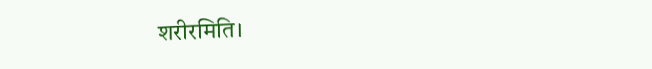शरीरमिति।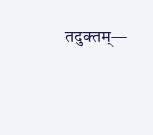तदुक्तम्—